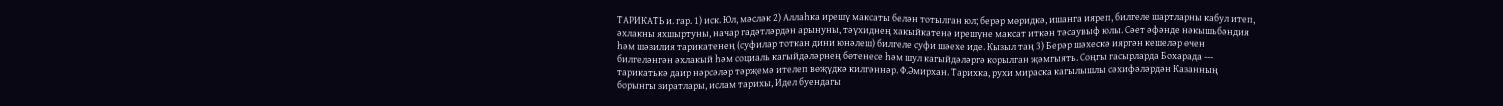ТАРИКАТЬ и. гар. 1) иск. Юл, мәсләк 2) Аллаһка ирешү максаты белән тотылган юл; берәр мөридкә, ишанга ияреп, билгеле шартларны кабул итеп, әхлакны яхшыртуны, начар гадәтләрдән арынуны, тәүхиднең хакыйкатенә ирешүне максат иткән тәсаувыф юлы. Сәет әфәнде нәкышьбәндия һәм шәзилия тарикатенең (суфилар тоткан дини юнәлеш) билгеле суфи шәехе иде. Кызыл таң 3) Берәр шәхескә ияргән кешеләр өчен билгеләнгән әхлакый һәм социаль кагыйдәләрнең бөтенесе һәм шул кагыйдәләргә корылган җәмгыять. Соңгы гасырларда Бохарада --- тарикатькә даир нәрсәләр тәрҗемә ителеп вөҗүдкә килгәннәр. Ф.Әмирхан. Тарихка, рухи мираска кагылышлы сәхифәләрдән Казанның борынгы зиратлары, ислам тарихы, Идел буендагы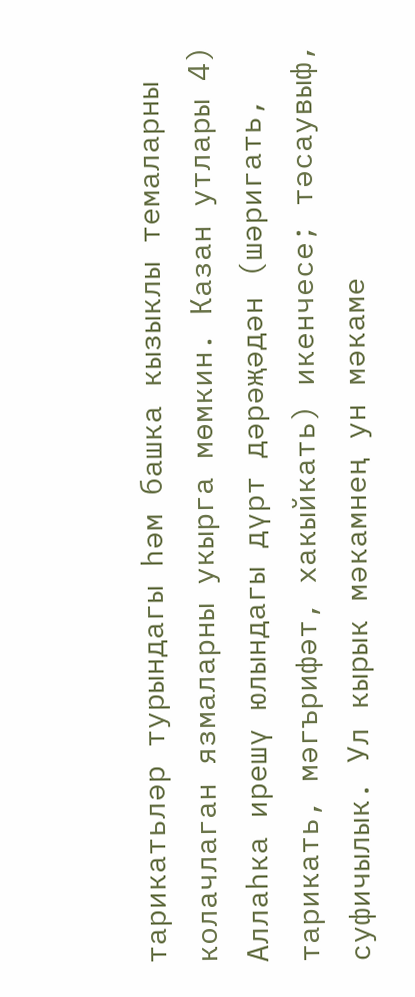тарикатьләр турындагы һәм башка кызыклы темаларны колачлаган язмаларны укырга мөмкин. Казан утлары 4) Аллаһка ирешү юлындагы дүрт дәрәҗәдән (шәригать, тарикать, мәгърифәт, хакыйкать) икенчесе; тәсаувыф, суфичылык. Ул кырык мәкамнең ун мәкаме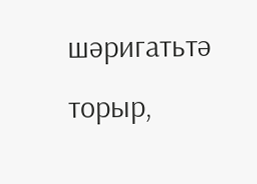шәригатьтә торыр,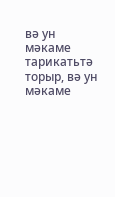вә ун мәкаме тарикатьтә торыр, вә ун мәкаме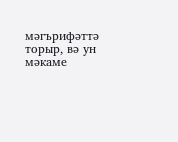мәгърифәттә торыр, вә ун мәкаме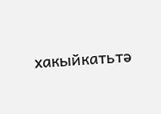хакыйкатьтә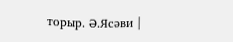торыр. Ә.Ясәви |